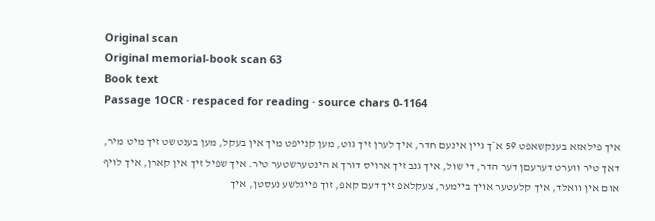Original scan
Original memorial-book scan 63
Book text
Passage 1OCR · respaced for reading · source chars 0-1164

איך פילאזא בענקשאפט 59 א*ך גיין אינעם חדר, איך לערן זיך גוט, מען קנײפט מיך אין בעקל, מען בענטשט זיך מיט מיר, דאך טיר ווערט דערעםן דער הדר, די שול, איך גנב זיך ארויס דורך א הינטערשטער טיר. איך שפיל זיך אין קארן, איך לויף אום אין װאלד, איך קלעטער אויך בײמער, צעקלאפ זיך דעם קאפ, זוך פײגלשע נעסטן, איך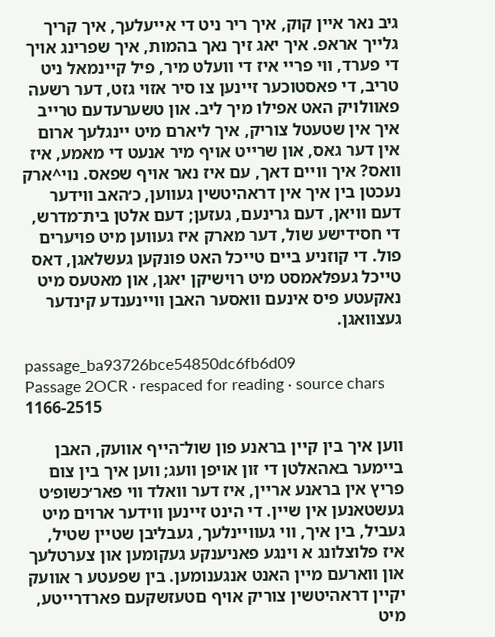גיב נאר איין קוק, איך ריר ניט די אײעלעך, איך קריך גלײך אראפ. איך יאג זיך נאך בהמות, איך שפרינג אויך די פערד, װי פרײ איז די װעלט מיר, פיל קײנמאל ניט טריב, די פאסטוכער זײנען צו סיר אזוי גזט, דער רשעה פאװלױק האט אפילו מיך ליב. און טשערעדעם טרײב איך אין שטעטל צוריק, איך ליארם מיט ײנגלעך ארום אין דער גאס, און שרײט אויף מיר אנעט די מאמע, איז װאס? איך װײם דאך, עם איז נאר אויף שפאס. נױ^ארק נעכטן בין איך אין דראהיטשין געװען, כ׳האב װידער דעם װיאן, דעם גרינעם, געזען; דעם אלטן בית־מדרש, די חסידישע שול, דער מארק איז געװען מיט פויערים פול. די קוזניע בײם טײכל האט פונקען געשלאגן, דאס טײכל געפלאמסט מיט רוישיקן יאגן, און מאטעס מיט נאקעטע פיס אינעם װאסער האבן װײנענדע קינדער געצװאגן.

passage_ba93726bce54850dc6fb6d09
Passage 2OCR · respaced for reading · source chars 1166-2515

װען איך בין קײן בראנע פון שול־הײף אװעק, האבן בײמער באהאלטן די זון אויפן װעג; ווען איך בין צום פריץ אין בראנע ארײן, איז דער װאלד װי פאר׳כשופ׳ט געשטאנען אין שײן. די הינט זײנען װידער ארוים מיט געביל, בין איך, װי געװײנלעך, געבליבן שטײן שטיל, איז פלוצלונג א ױנגע פאניענקע געקומען און צערטלעך און װארעם מײן האנט אנגענומען. בין שפעטע ר אװעק יקײן דראהיטשין צוריק אויף םטעזשקעם פארדרײטע, מיט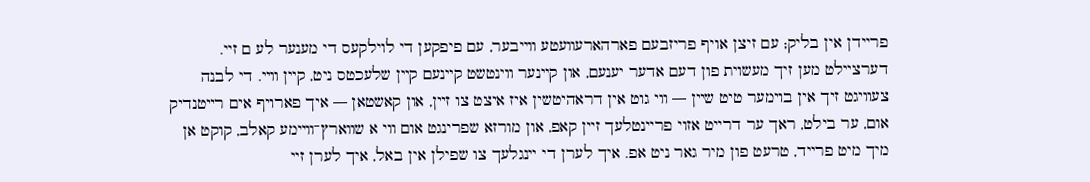פרײדן אין בליק; עם זיצן אויף פריזבעם פארהארעװעטע װײבער, עם פיפקען די לױלקעס די מענער לע ם זײ. דערצײלט מען זיך מעשױת פון דעם אדער יענעם, און קײנער װינטשט קײנעם קײן שלעכטס ניט, קײן װײ. די לבנה צעװיגט זיך אין בוימער טיט שײן — װי גוט אין דראהיטשין איז איצט צו זײן, און קאשטאן — איך פארויף אים רײטנדיק אום, ער בילט, ראך ער דרײט אזוי פרײנטלעך זײן קאפ, און מורזא שפרינגט אום װי א שװארץ־װײמע קאלב, קוקט אן מיך מיט פרײד, טרעט פון מיר גאר ניט אפ. איך לערן די ײנגלעך צו שפילן אין באל, איך לערן זײ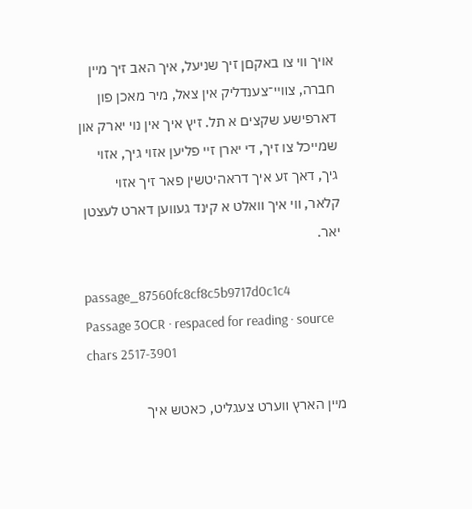אויך װי צו באקםן זיך שניעל, איך האב זיך מײן חברה, צװײ־צענדליק אין צאל, מיר מאכן פון דארפישע שקצים א תל. זיץ איך אין נױ יארק און שמײכל צו זיך, די יארן זײ פליען אזוי גיך, אזוי גיך, דאך זע איך דראהיטשין פאר זיך אזוי קלאר, װי איך װאלט א קינד געװען דארט לעצטן יאר.

passage_87560fc8cf8c5b9717d0c1c4
Passage 3OCR · respaced for reading · source chars 2517-3901

מײן הארץ װערט צעגליט, כאטש איך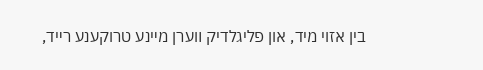בין אזוי מיד, און פליגלדיק װערן מײנע טרוקענע רײד,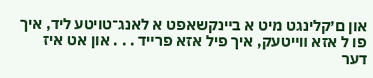און ם׳קלינגט מיט א בײנקשאפט א לאנג־טויטע ליד, איך פו ל אזא װײטעק, איך פיל אזא פרײד . . . און אט איז דער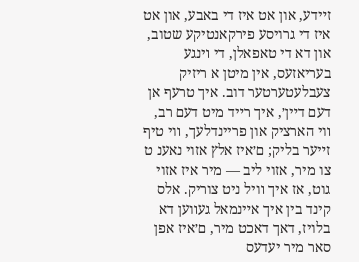זײדע, און אט איז די באבע, און אט איז די גרויסע פירקאנטיקע שטוב, און דא די טאפאלן, די ױנגע בעריאזעס, אין מיטן א ריזיק צעבלעטערטער דוב. איך טרעף אן דעם דײן׳, איך רײד מיט דעם רב, װי הארציק און פריינדלעך, װי טיף זײער בליק; ם׳איז אלץ אזוי נאענ ט צו מיר, אזוי ליב — מיר איז אזוי גוט, אז איך װיל ניט צוריק. אלס קינד בין איך אײנמאל געװען דא בלויז, דאך דאכט מיר, ם׳איז אפן סאר מיר יעדעס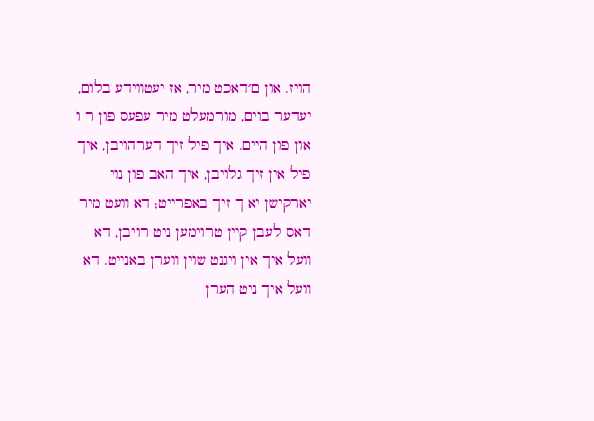הויז. און ם׳דאכט מיר, אז יעטװידע בלום, יעדער בוים, מורמעלט מיר עפעס פון ר ו און פון הײם. איך פיל זיך דערהויבן, איך פיל אין זיך גלויבן, איך האב פון נױ יארקישן יא ך זיך באפרײט; דא װעט מיר דאס לעבן קײן טרוימען ניט רויבן, דא װעל איך אין ױגנט שוין װערן באנײט. דא װעל איך ניט הערן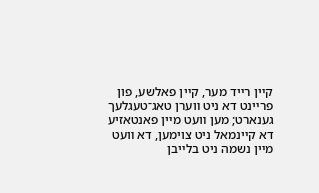קײן רײד מער, קײן פאלשע, פון פרײנט דא ניט װערן טאג־טעגלעך גענארט; מען װעט מײן פאנטאזיע דא קײנמאל ניט צוימען, דא װעט מײן נשמה ניט בלײבן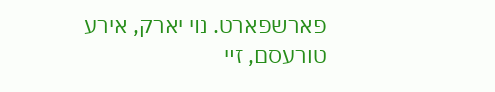פארשפארט. נױ יארק, אירע טורעסם, זײ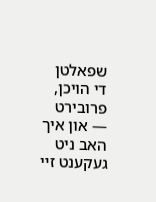שפאלטן די הויכן, פרובירט — און איך האב ניט געקענט זײ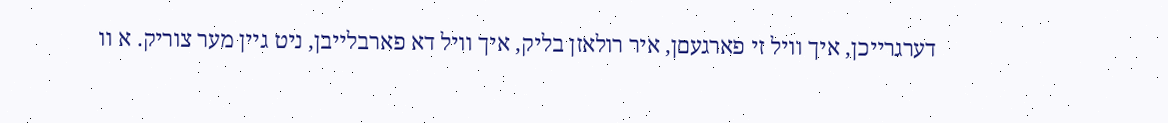דערגרײכן, איך װיל זי פארגעםן, איר רולאזן בליק, איך װיל דא פארבלײבן, ניט גײן מער צוריק. א װ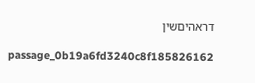דראהיםשין

passage_0b19a6fd3240c8f185826162